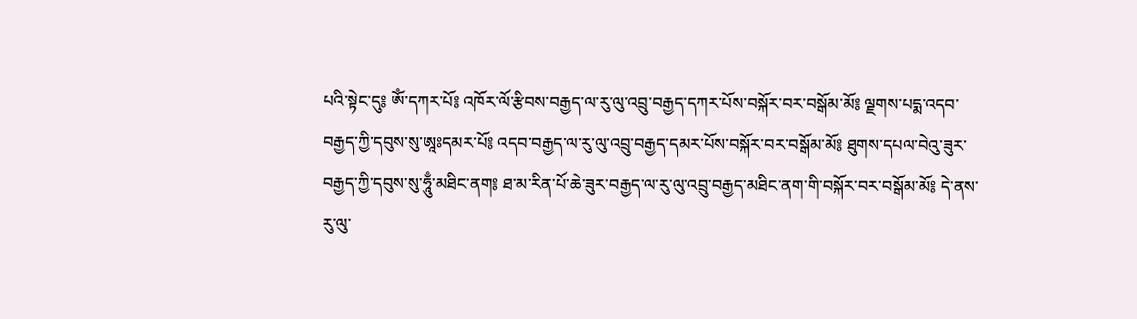པའི་སྟེང་དུ༔ ཨོཾ་དཀར་པོ༔ འཁོར་ལོ་རྩིབས་བརྒྱད་ལ་རུ་ལུ་འབྲུ་བརྒྱད་དཀར་པོས་བསྐོར་བར་བསྒོམ་མོ༔ ལྗགས་པདྨ་འདབ་བརྒྱད་ཀྱི་དབུས་སུ་ཨཱཿདམར་པོ༔ འདབ་བརྒྱད་ལ་རུ་ལུ་འབྲུ་བརྒྱད་དམར་པོས་བསྐོར་བར་བསྒོམ་མོ༔ ཐུགས་དཔལ་བེའུ་ཟུར་བརྒྱད་ཀྱི་དབུས་སུ་ཧཱུྃ་མཐིང་ནག༔ ཐ་མ་རིན་པོ་ཆེ་ཟུར་བརྒྱད་ལ་རུ་ལུ་འབྲུ་བརྒྱད་མཐིང་ནག་གི་བསྐོར་བར་བསྒོམ་མོ༔ དེ་ནས་རུ་ལུ་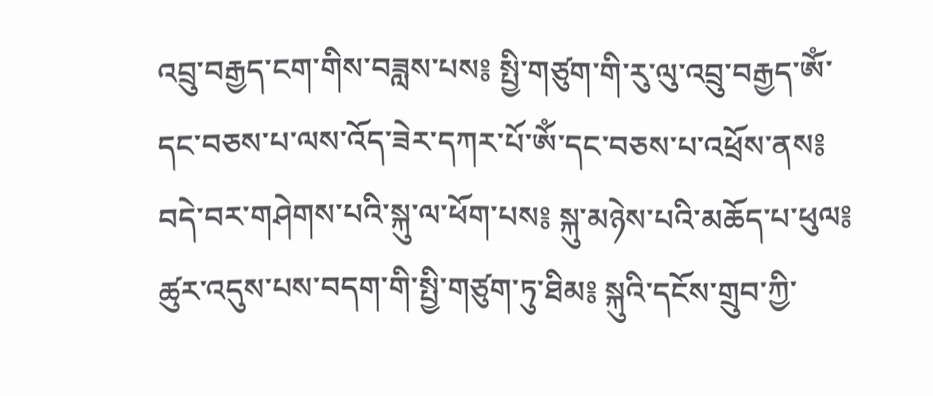འབྲུ་བརྒྱད་ངག་གིས་བཟླས་པས༔ སྤྱི་གཙུག་གི་རུ་ལུ་འབྲུ་བརྒྱད་ཨོཾ་དང་བཅས་པ་ལས་འོད་ཟེར་དཀར་པོ་ཨོཾ་དང་བཅས་པ་འཕྲོས་ནས༔ བདེ་བར་གཤེགས་པའི་སྐུ་ལ་ཕོག་པས༔ སྐུ་མཉེས་པའི་མཆོད་པ་ཕུལ༔ ཚུར་འདུས་པས་བདག་གི་སྤྱི་གཙུག་ཏུ་ཐིམ༔ སྐུའི་དངོས་གྲུབ་ཀྱི་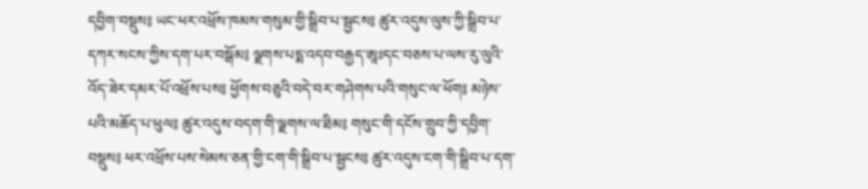དབྱིག་བསྡུས༔ ཡང་ཕར་འཕྲོས་ཁམས་གསུམ་གྱི་སྒྲིབ་པ་སྦྱངས༔ ཚུར་འདུས་ལུས་ཀྱི་སྒྲིབ་པ་དཀར་སངས་ཀྱིས་དག་པར་བསྒོམ༔ ལྗགས་པདྨ་འདབ་བརྒྱད་ཨཱཿདང་བཅས་པ་ལས་རུ་ལུའི་འོད་ཟེར་དམར་པོ་འཕྲོས་པས༔ ཕྱོགས་བཅུའི་བདེ་བར་གཤེགས་པའི་གསུང་ལ་ཕོག༔ མཉེས་པའི་མཆོད་པ་ཕུལ༔ ཚུར་འདུས་བདག་གི་ལྗགས་ལ་ཐིམ༔ གསུང་གི་དངོས་གྲུབ་ཀྱི་དབྱིག་བསྡུས༔ ཕར་འཕྲོས་པས་སེམས་ཅན་གྱི་ངག་གི་སྒྲིབ་པ་སྦྱངས༔ ཚུར་འདུས་ངག་གི་སྒྲིབ་པ་དག་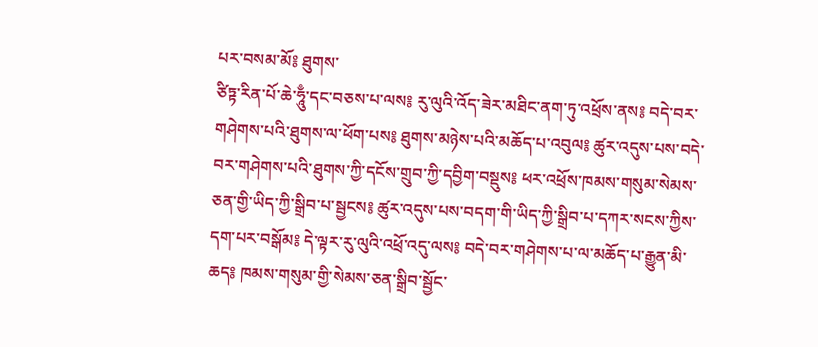པར་བསམ་མོ༔ ཐུགས་
ཙིཏྟ་རིན་པོ་ཆེ་ཧཱུྃ་དང་བཅས་པ་ལས༔ རུ་ལུའི་འོད་ཟེར་མཐིང་ནག་ཏུ་འཕྲོས་ནས༔ བདེ་བར་གཤེགས་པའི་ཐུགས་ལ་ཕོག་པས༔ ཐུགས་མཉེས་པའི་མཆོད་པ་འབུལ༔ ཚུར་འདུས་པས་བདེ་བར་གཤེགས་པའི་ཐུགས་ཀྱི་དངོས་གྲུབ་ཀྱི་དབྱིག་བསྡུས༔ ཕར་འཕྲོས་ཁམས་གསུམ་སེམས་ཅན་གྱི་ཡིད་ཀྱི་སྒྲིབ་པ་སྦྱངས༔ ཚུར་འདུས་པས་བདག་གི་ཡིད་ཀྱི་སྒྲིབ་པ་དཀར་སངས་ཀྱིས་དག་པར་བསྒོམ༔ དེ་ལྟར་རུ་ལུའི་འཕྲོ་འདུ་ལས༔ བདེ་བར་གཤེགས་པ་ལ་མཆོད་པ་རྒྱུན་མི་ཆད༔ ཁམས་གསུམ་གྱི་སེམས་ཅན་སྒྲིབ་སྦྱོང་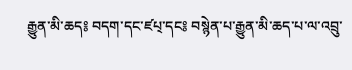རྒྱུན་མི་ཆད༔ བདག་དང་ཛཔ྄་དང༔ བསྙེན་པ་རྒྱུན་མི་ཆད་པ་ལ་འབྲུ་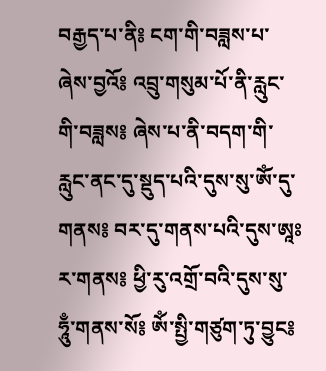བརྒྱད་པ་ནི༔ ངག་གི་བཟླས་པ་ཞེས་བྱའོ༔ འབྲུ་གསུམ་པོ་ནི་རླུང་གི་བཟླས༔ ཞེས་པ་ནི་བདག་གི་རླུང་ནང་དུ་སྡུད་པའི་དུས་སུ་ཨོཾ་དུ་གནས༔ བར་དུ་གནས་པའི་དུས་ཨཱཿར་གནས༔ ཕྱི་རུ་འགྲོ་བའི་དུས་སུ་ཧཱུྃ་གནས་སོ༔ ཨོཾ་སྤྱི་གཙུག་ཏུ་བྱུང༔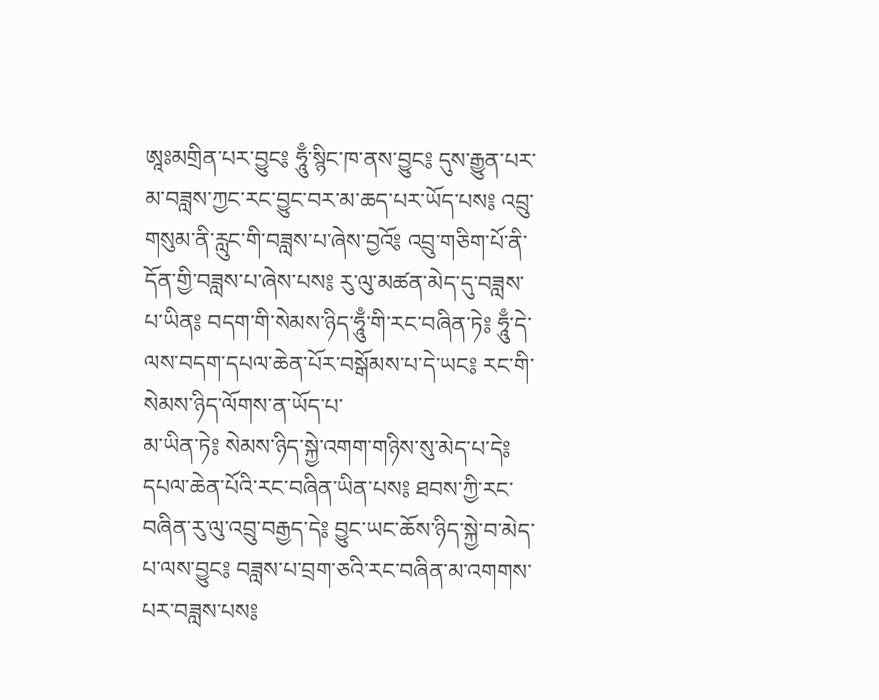ཨཱཿམགྲིན་པར་བྱུང༔ ཧཱུྃ་སྙིང་ཁ་ནས་བྱུང༔ དུས་རྒྱུན་པར་མ་བཟླས་ཀྱང་རང་བྱུང་བར་མ་ཆད་པར་ཡོད་པས༔ འབྲུ་གསུམ་ནི་རླུང་གི་བཟླས་པ་ཞེས་བྱའོ༔ འབྲུ་གཅིག་པོ་ནི་དོན་གྱི་བཟླས་པ་ཞེས་པས༔ རུ་ལུ་མཚན་མེད་དུ་བཟླས་པ་ཡིན༔ བདག་གི་སེམས་ཉིད་ཧཱུྃ་གི་རང་བཞིན་ཏེ༔ ཧཱུྃ་དེ་ལས་བདག་དཔལ་ཆེན་པོར་བསྒོམས་པ་དེ་ཡང༔ རང་གི་སེམས་ཉིད་ལོགས་ན་ཡོད་པ་
མ་ཡིན་ཏེ༔ སེམས་ཉིད་སྐྱེ་འགག་གཉིས་སུ་མེད་པ་དེ༔ དཔལ་ཆེན་པོའི་རང་བཞིན་ཡིན་པས༔ ཐབས་ཀྱི་རང་བཞིན་རུ་ལུ་འབྲུ་བརྒྱད་དེ༔ བྱུང་ཡང་ཆོས་ཉིད་སྐྱེ་བ་མེད་པ་ལས་བྱུང༔ བཟླས་པ་བྲག་ཅའི་རང་བཞིན་མ་འགགས་པར་བཟླས་པས༔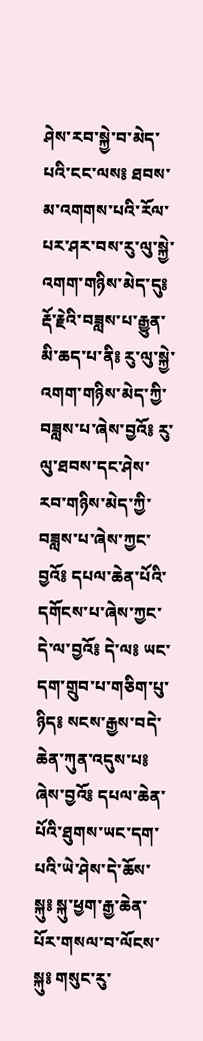ཤེས་རབ་སྐྱེ་བ་མེད་པའི་ངང་ལས༔ ཐབས་མ་འགགས་པའི་རོལ་པར་ཤར་བས་རུ་ལུ་སྐྱེ་འགག་གཉིས་མེད་དུ༔ རྡོ་རྗེའི་བཟླས་པ་རྒྱུན་མི་ཆད་པ་ནི༔ རུ་ལུ་སྐྱེ་འགག་གཉིས་མེད་ཀྱི་བཟླས་པ་ཞེས་བྱའོ༔ རུ་ལུ་ཐབས་དང་ཤེས་རབ་གཉིས་མེད་ཀྱི་བཟླས་པ་ཞེས་ཀྱང་བྱའོ༔ དཔལ་ཆེན་པོའི་དགོངས་པ་ཞེས་ཀྱང་དེ་ལ་བྱའོ༔ དེ་ལ༔ ཡང་དག་གྲུབ་པ་གཅིག་པུ་ཉིད༔ སངས་རྒྱས་བདེ་ཆེན་ཀུན་འདུས་པ༔ ཞེས་བྱའོ༔ དཔལ་ཆེན་པོའི་ཐུགས་ཡང་དག་པའི་ཡེ་ཤེས་དེ་ཆོས་སྐུ༔ སྐུ་ཕྱག་རྒྱ་ཆེན་པོར་གསལ་བ་ལོངས་སྐུ༔ གསུང་རུ་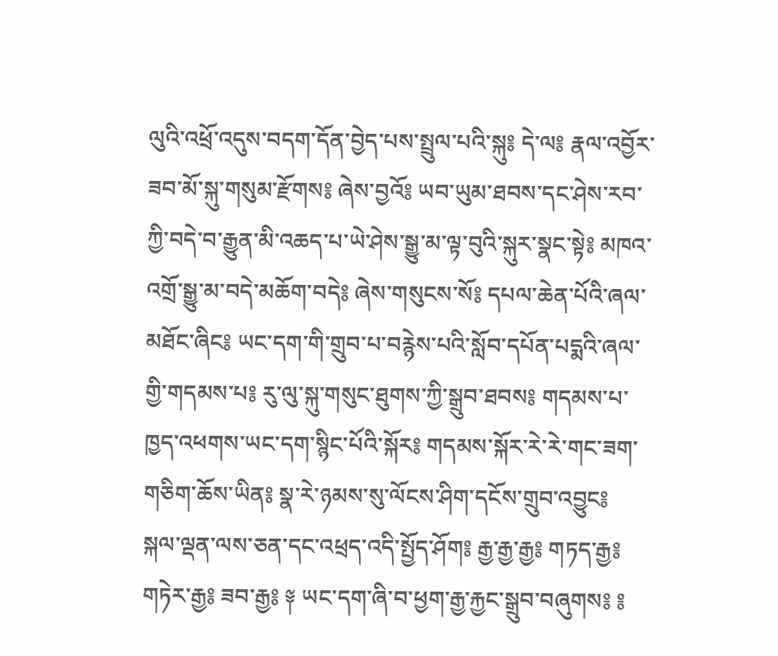ལུའི་འཕྲོ་འདུས་བདག་དོན་བྱེད་པས་སྤྲུལ་པའི་སྐུ༔ དེ་ལ༔ རྣལ་འབྱོར་ཟབ་མོ་སྐུ་གསུམ་རྫོགས༔ ཞེས་བྱའོ༔ ཡབ་ཡུམ་ཐབས་དང་ཤེས་རབ་ཀྱི་བདེ་བ་རྒྱུན་མི་འཆད་པ་ཡེ་ཤེས་སྒྱུ་མ་ལྟ་བུའི་སྐུར་སྣང་སྟེ༔ མཁའ་འགྲོ་སྒྱུ་མ་བདེ་མཆོག་བདེ༔ ཞེས་གསུངས་སོ༔ དཔལ་ཆེན་པོའི་ཞལ་མཐོང་ཞིང༔ ཡང་དག་གི་གྲུབ་པ་བརྙེས་པའི་སློབ་དཔོན་པདྨའི་ཞལ་གྱི་གདམས་པ༔ རུ་ལུ་སྐུ་གསུང་ཐུགས་ཀྱི་སྒྲུབ་ཐབས༔ གདམས་པ་
ཁྱད་འཕགས་ཡང་དག་སྙིང་པོའི་སྐོར༔ གདམས་སྐོར་རེ་རེ་གང་ཟག་གཅིག་ཆོས་ཡིན༔ སྣ་རེ་ཉམས་སུ་ལོངས་ཤིག་དངོས་གྲུབ་འབྱུང༔ སྐལ་ལྡན་ལས་ཅན་དང་འཕྲད་འདི་སྤྱོད་ཤོག༔ རྒྱ་རྒྱ་རྒྱ༔ གཏད་རྒྱ༔ གཏེར་རྒྱ༔ ཟབ་རྒྱ༔ ༈ ཡང་དག་ཞི་བ་ཕྱག་རྒྱ་རྐྱང་སྒྲུབ་བཞུགས༔ ༔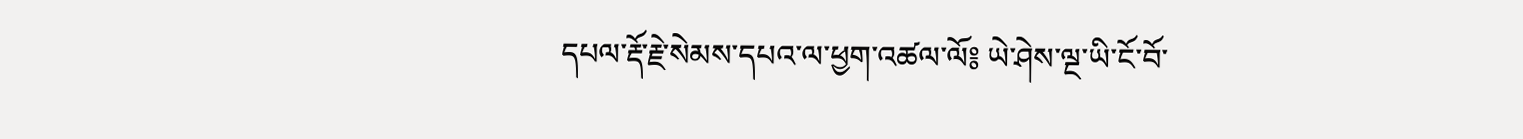དཔལ་རྡོ་རྗེ་སེམས་དཔའ་ལ་ཕྱག་འཚལ་ལོ༔ ཡེ་ཤེས་ལྔ་ཡི་ངོ་བོ་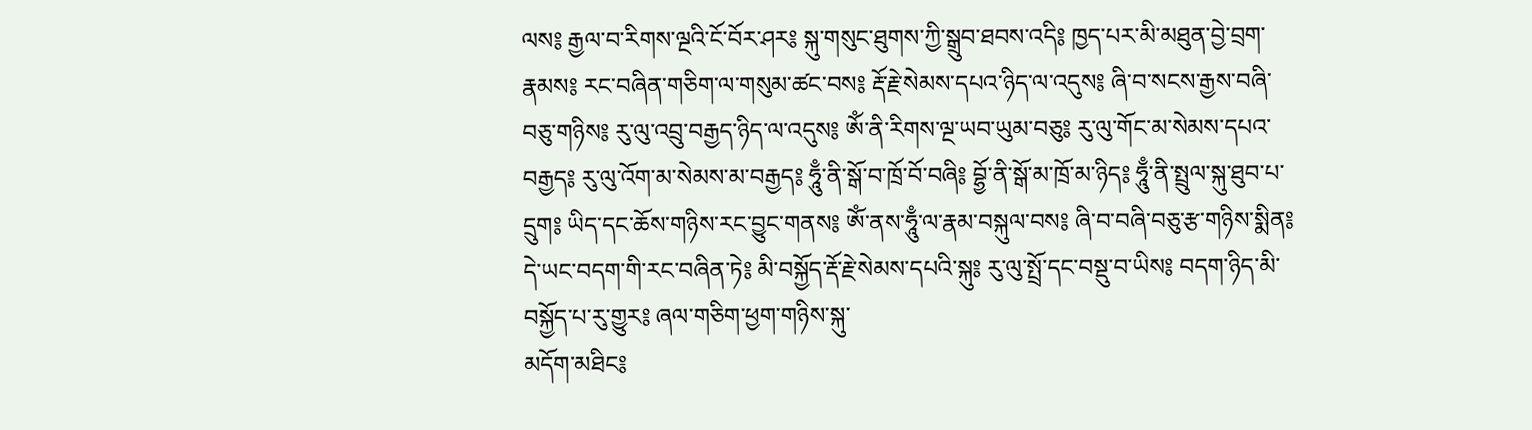ལས༔ རྒྱལ་བ་རིགས་ལྔའི་ངོ་བོར་ཤར༔ སྐུ་གསུང་ཐུགས་ཀྱི་སྒྲུབ་ཐབས་འདི༔ ཁྱད་པར་མི་མཐུན་བྱེ་བྲག་རྣམས༔ རང་བཞིན་གཅིག་ལ་གསུམ་ཚང་བས༔ རྡོ་རྗེ་སེམས་དཔའ་ཉིད་ལ་འདུས༔ ཞི་བ་སངས་རྒྱས་བཞི་བཅུ་གཉིས༔ རུ་ལུ་འབྲུ་བརྒྱད་ཉིད་ལ་འདུས༔ ཨོཾ་ནི་རིགས་ལྔ་ཡབ་ཡུམ་བཅུ༔ རུ་ལུ་གོང་མ་སེམས་དཔའ་བརྒྱད༔ རུ་ལུ་འོག་མ་སེམས་མ་བརྒྱད༔ ཧཱུྃ་ནི་སྒོ་བ་ཁྲོ་བོ་བཞི༔ བྷྱོ་ནི་སྒོ་མ་ཁྲོ་མ་ཉིད༔ ཧཱུྃ་ནི་སྤྲུལ་སྐུ་ཐུབ་པ་དྲུག༔ ཡིད་དང་ཆོས་གཉིས་རང་བྱུང་གནས༔ ཨོཾ་ནས་ཧཱུྃ་ལ་རྣམ་བསྐུལ་བས༔ ཞི་བ་བཞི་བཅུ་རྩ་གཉིས་སྨིན༔ དེ་ཡང་བདག་གི་རང་བཞིན་ཏེ༔ མི་བསྐྱོད་རྡོ་རྗེ་སེམས་དཔའི་སྐུ༔ རུ་ལུ་སྤྲོ་དང་བསྡུ་བ་ཡིས༔ བདག་ཉིད་མི་བསྐྱོད་པ་རུ་གྱུར༔ ཞལ་གཅིག་ཕྱག་གཉིས་སྐུ་
མདོག་མཐིང༔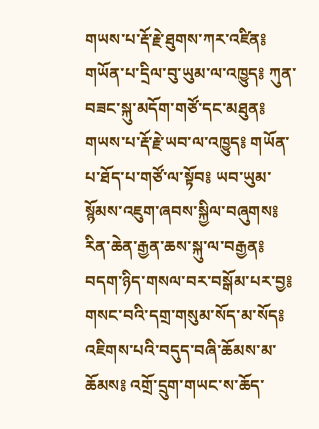གཡས་པ་རྡོ་རྗེ་ཐུགས་ཀར་འཛིན༔ གཡོན་པ་དྲིལ་བུ་ཡུམ་ལ་འཁྱུད༔ ཀུན་བཟང་སྐུ་མདོག་གཙོ་དང་མཐུན༔ གཡས་པ་རྡོ་རྗེ་ཡབ་ལ་འཁྱུད༔ གཡོན་པ་ཐོད་པ་གཙོ་ལ་སྟོབ༔ ཡབ་ཡུམ་སྙོམས་འཇུག་ཞབས་སྐྱིལ་བཞུགས༔ རིན་ཆེན་རྒྱན་ཆས་སྐུ་ལ་བརྒྱན༔ བདག་ཉིད་གསལ་བར་བསྒོམ་པར་བྱ༔ གསང་བའི་དགྲ་གསུམ་སོད་མ་སོད༔ འཇིགས་པའི་བདུད་བཞི་ཆོམས་མ་ཆོམས༔ འགྲོ་དྲུག་གཡང་ས་ཆོད་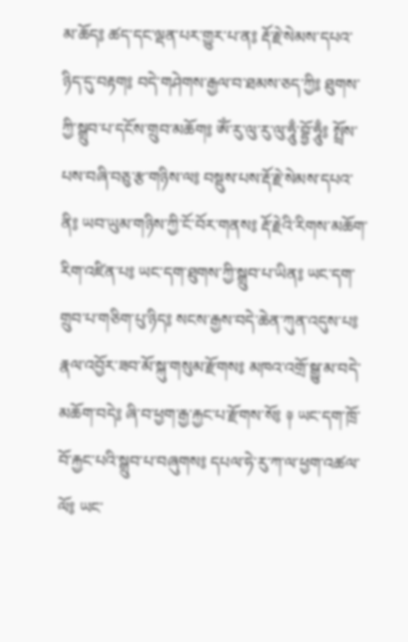མ་ཆོད༔ ཚད་དང་ལྡན་པར་གྱུར་པ་ན༔ རྡོ་རྗེ་སེམས་དཔའ་ཉིད་དུ་བརྟག༔ བདེ་གཤེགས་རྒྱལ་བ་ཐམས་ཅད་ཀྱི༔ ཐུགས་ཀྱི་སྒྲུབ་པ་དངོས་གྲུབ་མཆོག༔ ཨོཾ་རུ་ལུ་རུ་ལུ་ཧཱུྃ་བྷྱོ་ཧཱུྃ༔ སྤྲོས་པས་བཞི་བཅུ་རྩ་གཉིས་ལ༔ བསྡུས་པས་རྡོ་རྗེ་སེམས་དཔའ་ནི༔ ཡབ་ཡུམ་གཉིས་ཀྱི་ངོ་བོར་གནས༔ རྡོ་རྗེའི་རིགས་མཆོག་རིག་འཛིན་པ༔ ཡང་དག་ཐུགས་ཀྱི་སྒྲུབ་པ་ཡིན༔ ཡང་དག་གྲུབ་པ་གཅིག་པུ་ཉིད༔ སངས་རྒྱས་བདེ་ཆེན་ཀུན་འདུས་པ༔ རྣལ་འབྱོར་ཟབ་མོ་སྐུ་གསུམ་རྫོགས༔ མཁའ་འགྲོ་སྒྱུ་མ་བདེ་མཆོག་བདེ༔ ཞི་བ་ཕྱག་རྒྱ་རྐྱང་པ་རྫོགས་སོ༔ ༈ ཡང་དག་ཁྲོ་བོ་རྐྱང་པའི་སྒྲུབ་པ་བཞུགས༔ དཔལ་ཧེ་རུ་ཀ་ལ་ཕྱག་འཚལ་ལོ༔ ཡང་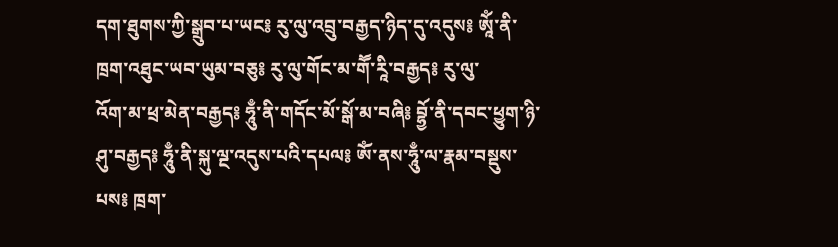དག་ཐུགས་ཀྱི་སྒྲུབ་པ་ཡང༔ རུ་ལུ་འབྲུ་བརྒྱད་ཉིད་དུ་འདུས༔ ཨཱོཾ་ནི་ཁྲག་འཐུང་ཡབ་ཡུམ་བཅུ༔ རུ་ལུ་གོང་མ་གཽ་རཱི་བརྒྱད༔ རུ་ལུ་
འོག་མ་ཕྲ་མེན་བརྒྱད༔ ཧཱུྃ་ནི་གདོང་མོ་སྒོ་མ་བཞི༔ བྷྱོ་ནི་དབང་ཕྱུག་ཉི་ཤུ་བརྒྱད༔ ཧཱུྃ་ནི་སྐུ་ལྔ་འདུས་པའི་དཔལ༔ ཨོཾ་ནས་ཧཱུྃ་ལ་རྣམ་བསྡུས་པས༔ ཁྲག་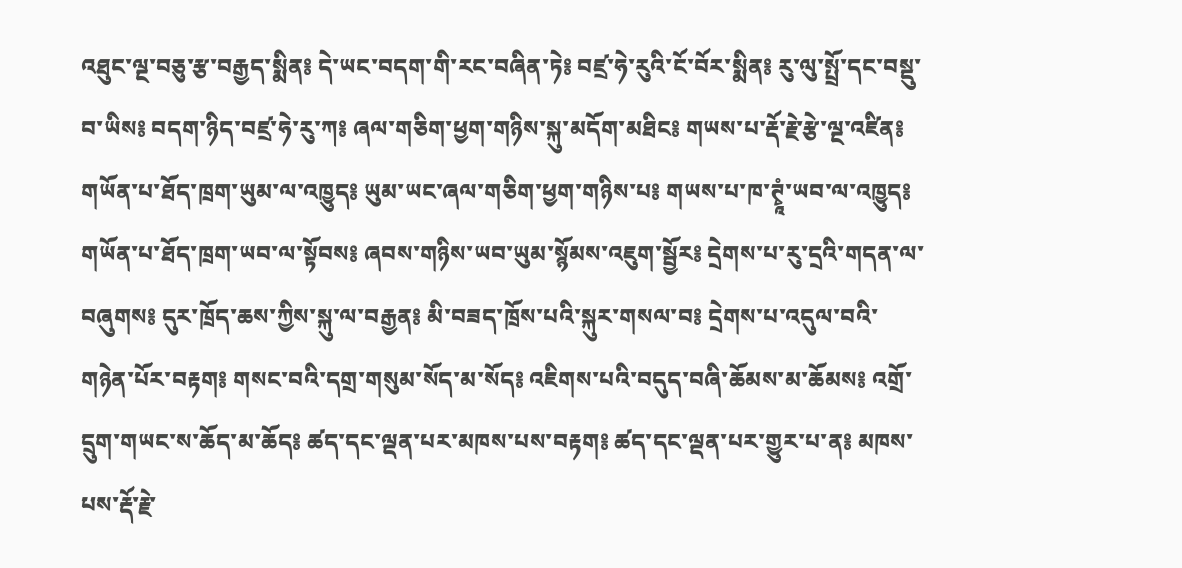འཐུང་ལྔ་བཅུ་རྩ་བརྒྱད་སྨིན༔ དེ་ཡང་བདག་གི་རང་བཞིན་ཏེ༔ བཛྲ་ཧེ་རུའི་ངོ་བོར་སྨིན༔ རུ་ལུ་སྤྲོ་དང་བསྡུ་བ་ཡིས༔ བདག་ཉིད་བཛྲ་ཧེ་རུ་ཀ༔ ཞལ་གཅིག་ཕྱག་གཉིས་སྐུ་མདོག་མཐིང༔ གཡས་པ་རྡོ་རྗེ་རྩེ་ལྔ་འཛིན༔ གཡོན་པ་ཐོད་ཁྲག་ཡུམ་ལ་འཁྱུད༔ ཡུམ་ཡང་ཞལ་གཅིག་ཕྱག་གཉིས་པ༔ གཡས་པ་ཁ་ཊྭཱཾ་ཡབ་ལ་འཁྱུད༔ གཡོན་པ་ཐོད་ཁྲག་ཡབ་ལ་སྟོབས༔ ཞབས་གཉིས་ཡབ་ཡུམ་སྙོམས་འཇུག་སྦྱོར༔ དྲེགས་པ་རུ་དྲའི་གདན་ལ་བཞུགས༔ དུར་ཁྲོད་ཆས་ཀྱིས་སྐུ་ལ་བརྒྱན༔ མི་བཟད་ཁྲོས་པའི་སྐུར་གསལ་བ༔ དྲེགས་པ་འདུལ་བའི་གཉེན་པོར་བརྟག༔ གསང་བའི་དགྲ་གསུམ་སོད་མ་སོད༔ འཇིགས་པའི་བདུད་བཞི་ཆོམས་མ་ཆོམས༔ འགྲོ་དྲུག་གཡང་ས་ཆོད་མ་ཆོད༔ ཚད་དང་ལྡན་པར་མཁས་པས་བརྟག༔ ཚད་དང་ལྡན་པར་གྱུར་པ་ན༔ མཁས་པས་རྡོ་རྗེ་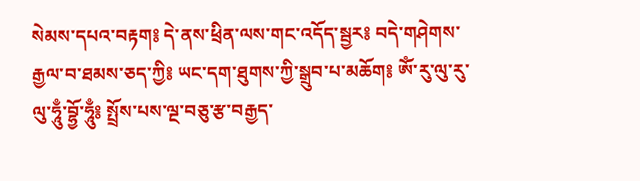སེམས་དཔའ་བརྟག༔ དེ་ནས་ཕྲིན་ལས་གང་འདོད་སྦྱར༔ བདེ་གཤེགས་རྒྱལ་བ་ཐམས་ཅད་ཀྱི༔ ཡང་དག་ཐུགས་ཀྱི་སྒྲུབ་པ་མཆོག༔ ཨོཾ་རུ་ལུ་རུ་ལུ་ཧཱུྃ་བྷྱོ་ཧཱུྃ༔ སྤྲོས་པས་ལྔ་བཅུ་རྩ་བརྒྱད་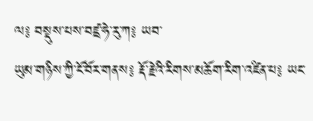ལ༔ བསྡུས་པས་བཛྲ་ཧེ་རུ་ཀ༔ ཡབ་
ཡུམ་གཉིས་ཀྱི་ངོ་བོར་གནས༔ རྡོ་རྗེའི་རིགས་མཆོག་རིག་འཛིན་པ༔ ཡང་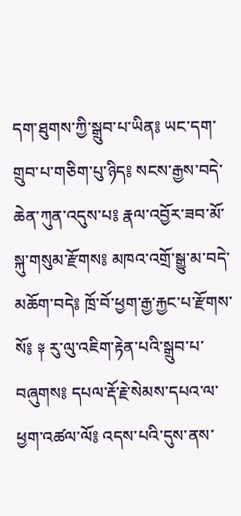དག་ཐུགས་ཀྱི་སྒྲུབ་པ་ཡིན༔ ཡང་དག་གྲུབ་པ་གཅིག་པུ་ཉིད༔ སངས་རྒྱས་བདེ་ཆེན་ཀུན་འདུས་པ༔ རྣལ་འབྱོར་ཟབ་མོ་སྐུ་གསུམ་རྫོགས༔ མཁའ་འགྲོ་སྒྱུ་མ་བདེ་མཆོག་བདེ༔ ཁྲོ་བོ་ཕྱག་རྒྱ་རྐྱང་པ་རྫོགས་སོ༔ ༈ རུ་ལུ་འཇིག་རྟེན་པའི་སྒྲུབ་པ་བཞུགས༔ དཔལ་རྡོ་རྗེ་སེམས་དཔའ་ལ་ཕྱག་འཚལ་ལོ༔ འདས་པའི་དུས་ནས་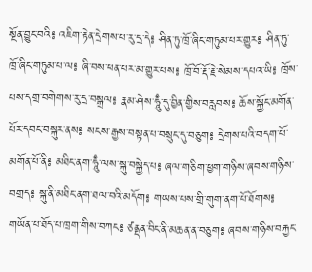སྔོན་བྱུང་བའི༔ འཇིག་རྟེན་དྲེགས་པ་རུ་དྲ་དེ༔ ཤིན་ཏུ་ཁྲོ་ཞིང་གཏུམ་པར་གྱུར༔ ཤིན་ཏུ་ཁྲོ་ཞིང་གཏུམ་པ་ལ༔ ཞི་བས་ཕན་པར་མ་གྱུར་པས༔ ཁྲོ་བོ་རྡོ་རྗེ་སེམས་དཔའ་ཡི༔ ཁྲོས་པས་དགྲ་བགེགས་རུ་དྲ་བསྒྲལ༔ རྣམ་ཤེས་ཧཱུྃ་དུ་བྱིན་གྱིས་བརླབས༔ ཆོས་སྐྱོང་མགོན་པོར་དབང་བསྐུར་ནས༔ སངས་རྒྱས་བསྟན་པ་བསྲུང་དུ་བཅུག༔ དྲེགས་པའི་བདག་པོ་མགོན་པོ་ནི༔ མཐིང་ནག་ཧཱུྃ་ལས་སྐུ་བསྐྱེད་པ༔ ཞལ་གཅིག་ཕྱག་གཉིས་ཞབས་གཉིས་བགྲད༔ སྐུ་ནི་མཐིང་ནག་ཐལ་བའི་མདོག༔ གཡས་པས་གྲི་གུག་ནག་པོ་ཐོགས༔ གཡོན་པ་ཐོད་པ་ཁྲག་གིས་བཀང༔ ཙནྡན་བིང་ནི་མཆན་ན་བཅུག༔ ཞབས་གཉིས་བརྐྱང་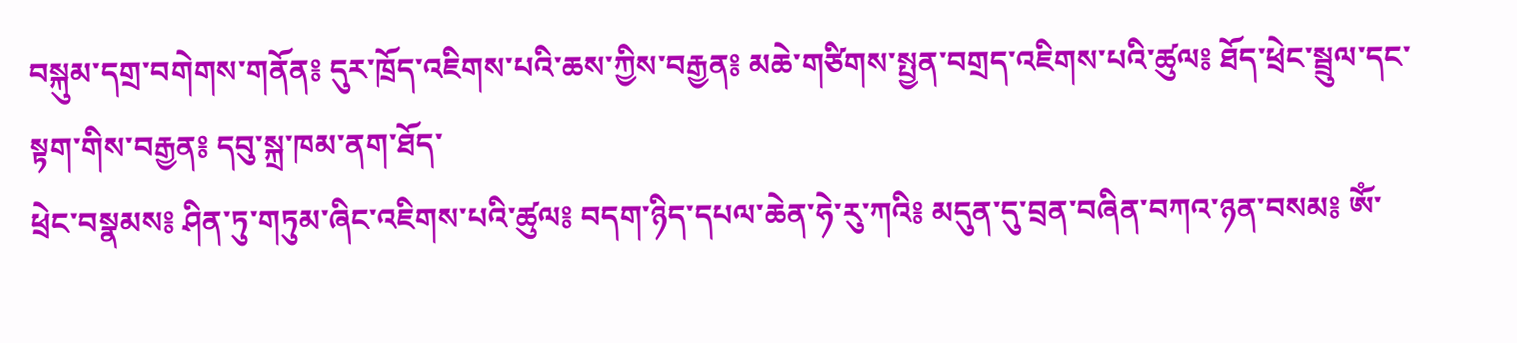བསྐུམ་དགྲ་བགེགས་གནོན༔ དུར་ཁྲོད་འཇིགས་པའི་ཆས་ཀྱིས་བརྒྱན༔ མཆེ་གཙིགས་སྤྱན་བགྲད་འཇིགས་པའི་ཚུལ༔ ཐོད་ཕྲེང་སྦྲུལ་དང་སྟག་གིས་བརྒྱན༔ དབུ་སྐྲ་ཁམ་ནག་ཐོད་
ཕྲེང་བསྣམས༔ ཤིན་ཏུ་གཏུམ་ཞིང་འཇིགས་པའི་ཚུལ༔ བདག་ཉིད་དཔལ་ཆེན་ཧེ་རུ་ཀའི༔ མདུན་དུ་བྲན་བཞིན་བཀའ་ཉན་བསམ༔ ཨོཾ་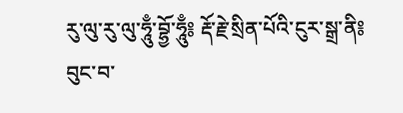རུ་ལུ་རུ་ལུ་ཧཱུྃ་བྷྱོ་ཧཱུྃ༔ རྡོ་རྗེ་སྲིན་པོའི་ངུར་སྒྲ་ནི༔ བུང་བ་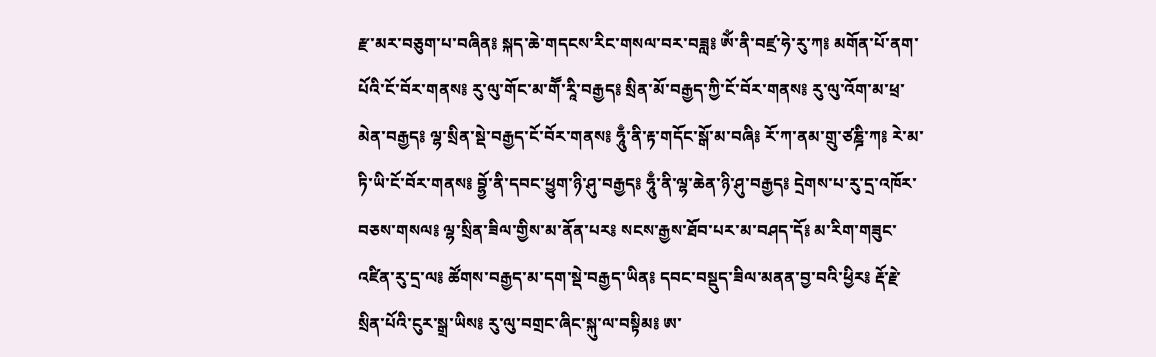རྫ་མར་བཅུག་པ་བཞིན༔ སྐད་ཆེ་གདངས་རིང་གསལ་བར་བཟླ༔ ཨོཾ་ནི་བཛྲ་ཧེ་རུ་ཀ༔ མགོན་པོ་ནག་པོའི་ངོ་བོར་གནས༔ རུ་ལུ་གོང་མ་གཽ་རཱི་བརྒྱད༔ སྲིན་མོ་བརྒྱད་ཀྱི་ངོ་བོར་གནས༔ རུ་ལུ་འོག་མ་ཕྲ་མེན་བརྒྱད༔ ལྷ་སྲིན་སྡེ་བརྒྱད་ངོ་བོར་གནས༔ ཧཱུྃ་ནི་རྟ་གདོང་སྒོ་མ་བཞི༔ རོ་ཀ་ནམ་གྲུ་ཙཎྜི་ཀ༔ རེ་མ་ཏི་ཡི་ངོ་བོར་གནས༔ བྷྱོ་ནི་དབང་ཕྱུག་ཉི་ཤུ་བརྒྱད༔ ཧཱུྃ་ནི་ལྷ་ཆེན་ཉི་ཤུ་བརྒྱད༔ དྲེགས་པ་རུ་དྲ་འཁོར་བཅས་གསལ༔ ལྷ་སྲིན་ཟིལ་གྱིས་མ་ནོན་པར༔ སངས་རྒྱས་ཐོབ་པར་མ་བཤད་དོ༔ མ་རིག་གཟུང་འཛིན་རུ་དྲ་ལ༔ ཚོགས་བརྒྱད་མ་དག་སྡེ་བརྒྱད་ཡིན༔ དབང་བསྡུད་ཟིལ་མནན་བྱ་བའི་ཕྱིར༔ རྡོ་རྗེ་སྲིན་པོའི་ངུར་སྒྲ་ཡིས༔ རུ་ལུ་བགྲང་ཞིང་སྐུ་ལ་བསྟིམ༔ ཨ་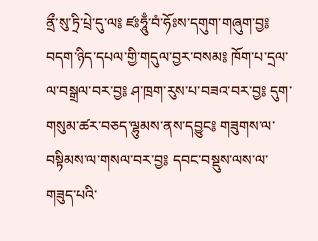ནྲྀ་སུ་ཏྲི་པྲེ་དུ་ལ༔ ཛཿཧཱུྃ་བཾ་ཧོཿས་དགུག་གཞུག་བྱ༔ བདག་ཉིད་དཔལ་གྱི་གདུལ་བྱར་བསམ༔ ཁོག་པ་དྲལ་ལ་བསྒྲལ་བར་བྱ༔ ཤ་ཁྲག་རུས་པ་བཟའ་བར་བྱ༔ དུག་གསུམ་ཚར་བཅད་ལྷུམས་ནས་དབྱུང༔ གཟུགས་ལ་བསྟིམས་ལ་གསལ་བར་བྱ༔ དབང་བསྡུས་ལས་ལ་གཟུད་པའི་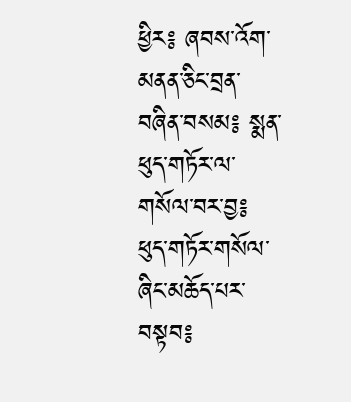ཕྱིར༔ ཞབས་འོག་མནན་ཅིང་བྲན་བཞིན་བསམ༔ སྨན་
ཕུད་གཏོར་ལ་གསོལ་བར་བྱ༔ ཕུད་གཏོར་གསོལ་ཞིང་མཆོད་པར་བསྟབ༔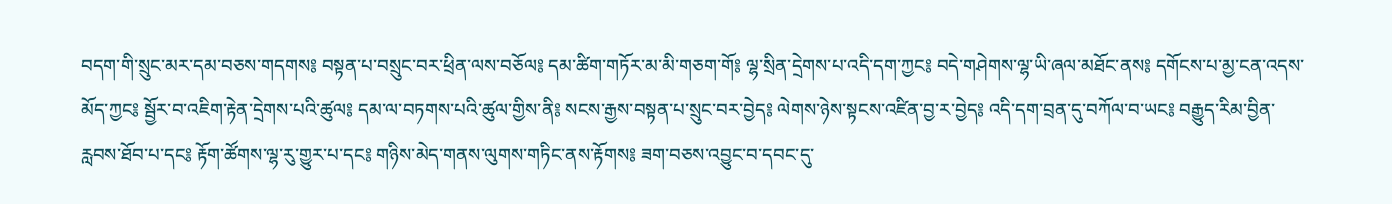བདག་གི་སྲུང་མར་དམ་བཅས་གདགས༔ བསྟན་པ་བསྲུང་བར་ཕྲིན་ལས་བཅོལ༔ དམ་ཚིག་གཏོར་མ་མི་གཅག་གོ༔ ལྷ་སྲིན་དྲེགས་པ་འདི་དག་ཀྱང༔ བདེ་གཤེགས་ལྷ་ཡི་ཞལ་མཐོང་ནས༔ དགོངས་པ་མྱ་ངན་འདས་མོད་ཀྱང༔ སྦྱོར་བ་འཇིག་རྟེན་དྲེགས་པའི་ཚུལ༔ དམ་ལ་བཏགས་པའི་ཚུལ་གྱིས་ནི༔ སངས་རྒྱས་བསྟན་པ་སྲུང་བར་བྱེད༔ ལེགས་ཉེས་སྟངས་འཛིན་བྱ་ར་བྱེད༔ འདི་དག་བྲན་དུ་བཀོལ་བ་ཡང༔ བརྒྱུད་རིམ་བྱིན་རླབས་ཐོབ་པ་དང༔ རྟོག་ཚོགས་ལྷ་རུ་གྱུར་པ་དང༔ གཉིས་མེད་གནས་ལུགས་གཏིང་ནས་རྟོགས༔ ཟག་བཅས་འབྱུང་བ་དབང་དུ་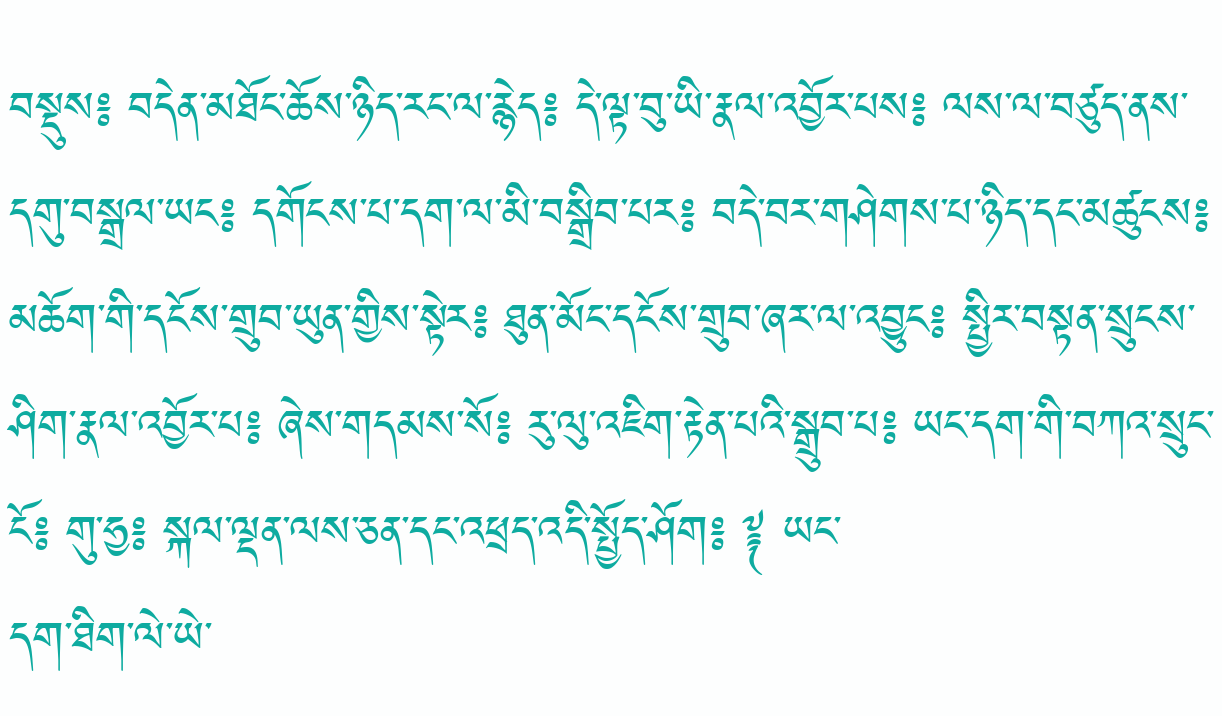བསྡུས༔ བདེན་མཐོང་ཆོས་ཉིད་རང་ལ་རྙེད༔ དེ་ལྟ་བུ་ཡི་རྣལ་འབྱོར་པས༔ ལས་ལ་བཙུད་ནས་དགུ་བསྒྲལ་ཡང༔ དགོངས་པ་དག་ལ་མི་བསྒྲིབ་པར༔ བདེ་བར་གཤེགས་པ་ཉིད་དང་མཚུངས༔ མཆོག་གི་དངོས་གྲུབ་ཡུན་གྱིས་སྟེར༔ ཐུན་མོང་དངོས་གྲུབ་ཞར་ལ་འབྱུང༔ སྤྱིར་བསྟན་སྲུངས་ཤིག་རྣལ་འབྱོར་པ༔ ཞེས་གདམས་སོ༔ རུ་ལུ་འཇིག་རྟེན་པའི་སྒྲུབ་པ༔ ཡང་དག་གི་བཀའ་སྲུང་ངོ༔ གུ་ཧྱ༔ སྐལ་ལྡན་ལས་ཅན་དང་འཕྲད་འདི་སྤྱོད་ཤོག༔ ༈ ཡང་
དག་ཐིག་ལེ་ཡེ་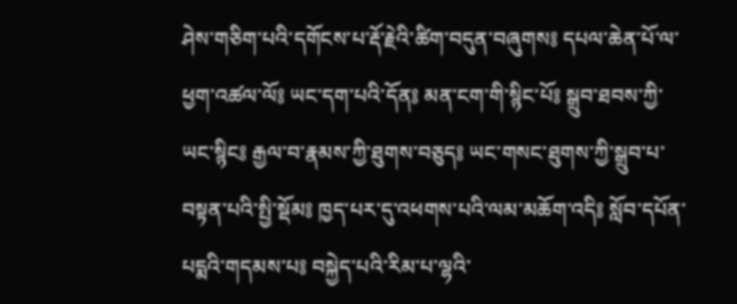ཤེས་གཅིག་པའི་དགོངས་པ་རྡོ་རྗེའི་ཚིག་བདུན་བཞུགས༔ དཔལ་ཆེན་པོ་ལ་ཕྱག་འཚལ་ལོ༔ ཡང་དག་པའི་དོན༔ མན་ངག་གི་སྙིང་པོ༔ སྒྲུབ་ཐབས་ཀྱི་ཡང་སྙིང༔ རྒྱལ་བ་རྣམས་ཀྱི་ཐུགས་བཅུད༔ ཡང་གསང་ཐུགས་ཀྱི་སྒྲུབ་པ་བསྟན་པའི་སྤྱི་སྡོམ༔ ཁྱད་པར་དུ་འཕགས་པའི་ལམ་མཆོག་འདི༔ སློབ་དཔོན་པདྨའི་གདམས་པ༔ བསྐྱེད་པའི་རིམ་པ་ལྷའི་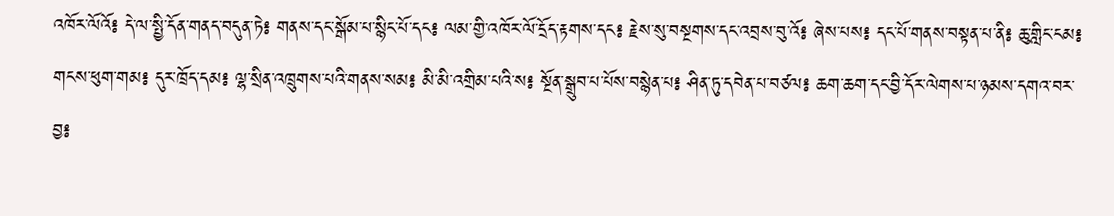འཁོར་ལོའོ༔ དེ་ལ་སྤྱི་དོན་གནད་བདུན་ཏེ༔ གནས་དང་སྒོམ་པ་སྙིང་པོ་དང༔ ལམ་གྱི་འཁོར་ལོ་དྲོད་རྟགས་དང༔ རྗེས་སུ་བསྔགས་དང་འབྲས་བུ་འོ༔ ཞེས་པས༔ དང་པོ་གནས་བསྟན་པ་ནི༔ ཆུ་གླིང་ངམ༔ གངས་ཕུག་གམ༔ དུར་ཁྲོད་དམ༔ ལྷ་སྲིན་འཁྲུགས་པའི་གནས་སམ༔ མི་མི་འགྲིམ་པའི་ས༔ སྔོན་སྒྲུབ་པ་པོས་བསྙེན་པ༔ ཤིན་ཏུ་དབེན་པ་བཙལ༔ ཆག་ཆག་དང་བྱི་དོར་ལེགས་པ་ཉམས་དགའ་བར་བྱ༔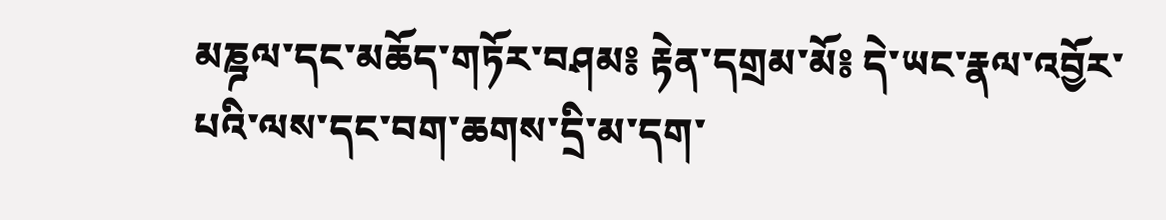མཎྜལ་དང་མཆོད་གཏོར་བཤམ༔ རྟེན་དགྲམ་མོ༔ དེ་ཡང་རྣལ་འབྱོར་པའི་ལས་དང་བག་ཆགས་དྲི་མ་དག་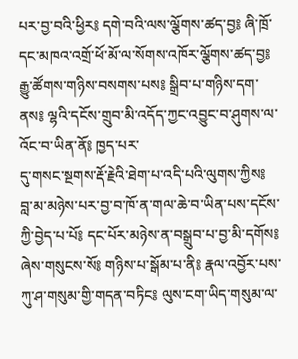པར་བྱ་བའི་ཕྱིར༔ དགེ་བའི་ལས་ལྕོགས་ཚད་བྱ༔ ཞི་ཁྲོ་དང་མཁའ་འགྲོ་ཕོ་མོ་ལ་སོགས་འཁོར་ལྕོགས་ཚད་བྱ༔ རྒྱུ་ཚོགས་གཉིས་བསགས་པས༔ སྒྲིབ་པ་གཉིས་དག་ནས༔ ལྷའི་དངོས་གྲུབ་མི་འདོད་ཀྱང་འབྱུང་བ་ཤུགས་ལ་འོང་བ་ཡིན་ནོ༔ ཁྱད་པར་
དུ་གསང་སྔགས་རྡོ་རྗེའི་ཐེག་པ་འདི་པའི་ལུགས་ཀྱིས༔ བླ་མ་མཉེས་པར་བྱ་བ་ཁོ་ན་གལ་ཆེ་བ་ཡིན་པས་དངོས་ཀྱི་བྱེད་པ་པོ༔ དང་པོར་མཉེས་ན་བསྒྲུབ་པ་བྱ་མི་དགོས༔ ཞེས་གསུངས་སོ༔ གཉིས་པ་སྒོམ་པ་ནི༔ རྣལ་འབྱོར་པས་ཀུ་ཤ་གསུམ་གྱི་གདན་བཏིང༔ ལུས་ངག་ཡིད་གསུམ་ལ་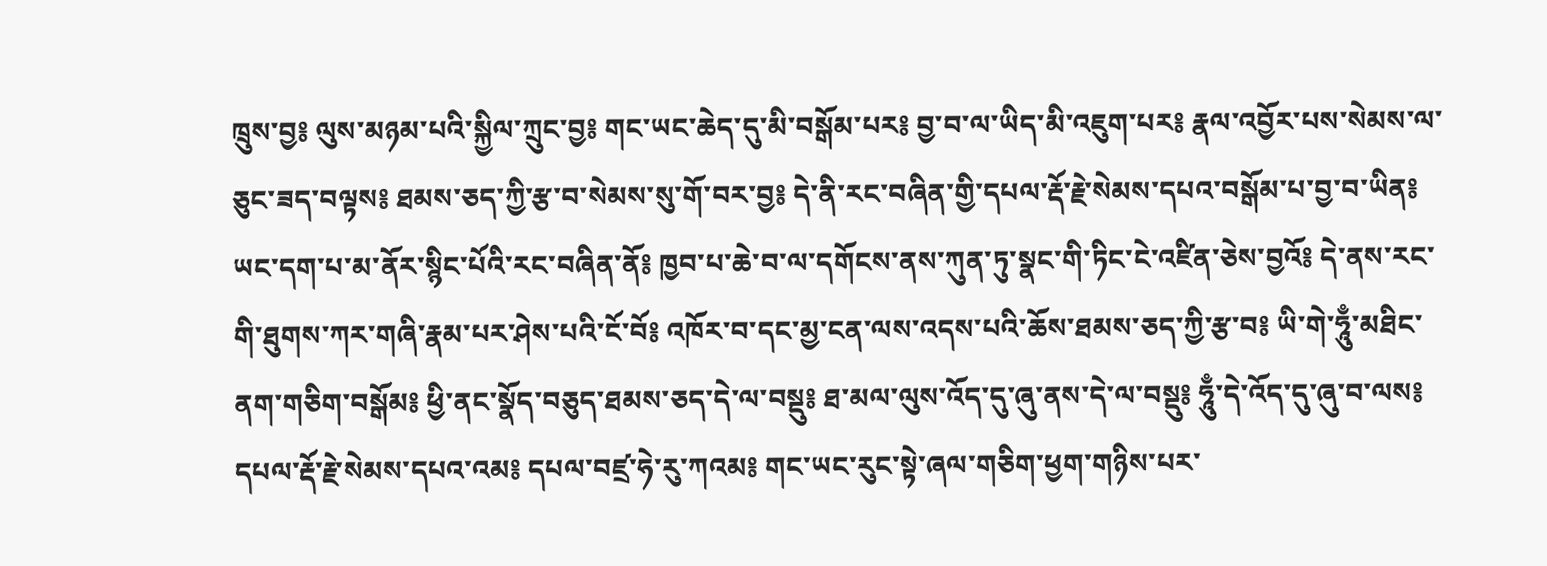ཁྲུས་བྱ༔ ལུས་མཉམ་པའི་སྐྱིལ་ཀྲུང་བྱ༔ གང་ཡང་ཆེད་དུ་མི་བསྒོམ་པར༔ བྱ་བ་ལ་ཡིད་མི་འཇུག་པར༔ རྣལ་འབྱོར་པས་སེམས་ལ་ཅུང་ཟད་བལྟས༔ ཐམས་ཅད་ཀྱི་རྩ་བ་སེམས་སུ་གོ་བར་བྱ༔ དེ་ནི་རང་བཞིན་གྱི་དཔལ་རྡོ་རྗེ་སེམས་དཔའ་བསྒོམ་པ་བྱ་བ་ཡིན༔ ཡང་དག་པ་མ་ནོར་སྙིང་པོའི་རང་བཞིན་ནོ༔ ཁྱབ་པ་ཆེ་བ་ལ་དགོངས་ནས་ཀུན་ཏུ་སྣང་གི་ཏིང་ངེ་འཛིན་ཅེས་བྱའོ༔ དེ་ནས་རང་གི་ཐུགས་ཀར་གཞི་རྣམ་པར་ཤེས་པའི་ངོ་བོ༔ འཁོར་བ་དང་མྱ་ངན་ལས་འདས་པའི་ཆོས་ཐམས་ཅད་ཀྱི་རྩ་བ༔ ཡི་གེ་ཧཱུྃ་མཐིང་ནག་གཅིག་བསྒོམ༔ ཕྱི་ནང་སྣོད་བཅུད་ཐམས་ཅད་དེ་ལ་བསྡུ༔ ཐ་མལ་ལུས་འོད་དུ་ཞུ་ནས་དེ་ལ་བསྡུ༔ ཧཱུྃ་དེ་འོད་དུ་ཞུ་བ་ལས༔ དཔལ་རྡོ་རྗེ་སེམས་དཔའ་འམ༔ དཔལ་བཛྲ་ཧེ་རུ་ཀའམ༔ གང་ཡང་རུང་སྟེ་ཞལ་གཅིག་ཕྱག་གཉིས་པར་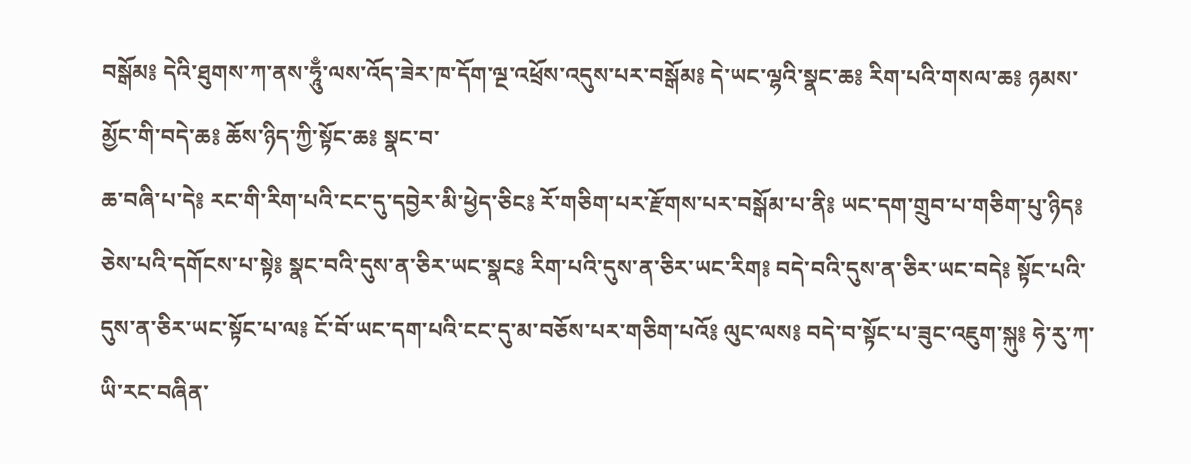བསྒོམ༔ དེའི་ཐུགས་ཀ་ནས་ཧཱུྃ་ལས་འོད་ཟེར་ཁ་དོག་ལྔ་འཕྲོས་འདུས་པར་བསྒོམ༔ དེ་ཡང་ལྷའི་སྣང་ཆ༔ རིག་པའི་གསལ་ཆ༔ ཉམས་མྱོང་གི་བདེ་ཆ༔ ཆོས་ཉིད་ཀྱི་སྟོང་ཆ༔ སྣང་བ་
ཆ་བཞི་པ་དེ༔ རང་གི་རིག་པའི་ངང་དུ་དབྱེར་མི་ཕྱེད་ཅིང༔ རོ་གཅིག་པར་རྫོགས་པར་བསྒོམ་པ་ནི༔ ཡང་དག་གྲུབ་པ་གཅིག་པུ་ཉིད༔ ཅེས་པའི་དགོངས་པ་སྟེ༔ སྣང་བའི་དུས་ན་ཅིར་ཡང་སྣང༔ རིག་པའི་དུས་ན་ཅིར་ཡང་རིག༔ བདེ་བའི་དུས་ན་ཅིར་ཡང་བདེ༔ སྟོང་པའི་དུས་ན་ཅིར་ཡང་སྟོང་པ་ལ༔ ངོ་བོ་ཡང་དག་པའི་ངང་དུ་མ་བཅོས་པར་གཅིག་པའོ༔ ལུང་ལས༔ བདེ་བ་སྟོང་པ་ཟུང་འཇུག་སྐུ༔ ཧེ་རུ་ཀ་ཡི་རང་བཞིན་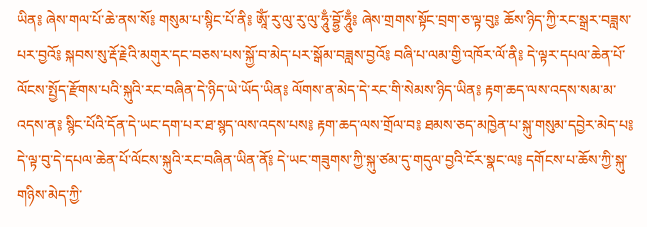ཡིན༔ ཞེས་གལ་པོ་ཆེ་ནས་སོ༔ གསུམ་པ་སྙིང་པོ་ནི༔ ཨཱོཾ་རུ་ལུ་རུ་ལུ་ཧཱུྃ་བྷྱོ་ཧཱུྃ༔ ཞེས་གྲགས་སྟོང་བྲག་ཅ་ལྟ་བུ༔ ཆོས་ཉིད་ཀྱི་རང་སྒྲར་བཟླས་པར་བྱའོ༔ སྐབས་སུ་རྡོ་རྗེའི་མགུར་དང་བཅས་པས་སྐྱོ་བ་མེད་པར་སྒོམ་བཟླས་བྱའོ༔ བཞི་པ་ལམ་གྱི་འཁོར་ལོ་ནི༔ དེ་ལྟར་དཔལ་ཆེན་པོ་ལོངས་སྤྱོད་རྫོགས་པའི་སྐུའི་རང་བཞིན་དེ་ཉིད་ཡེ་ཡོད་ཡིན༔ ལོགས་ན་མེད་དེ་རང་གི་སེམས་ཉིད་ཡིན༔ རྟག་ཆད་ལས་འདས་སམ་མ་འདས་ན༔ སྙིང་པོའི་དོན་དེ་ཡང་དག་པར་ཐ་སྙད་ལས་འདས་པས༔ རྟག་ཆད་ལས་གྲོལ་བ༔ ཐམས་ཅད་མཁྱེན་པ་སྐུ་གསུམ་དབྱེར་མེད་པ༔ དེ་ལྟ་བུ་དེ་དཔལ་ཆེན་པོ་ལོངས་སྐུའི་རང་བཞིན་ཡིན་ནོ༔ དེ་ཡང་གཟུགས་ཀྱི་སྐུ་ཙམ་དུ་གདུལ་བྱའི་ངོར་སྣང་ལ༔ དགོངས་པ་ཆོས་ཀྱི་སྐུ་གཉིས་མེད་ཀྱི་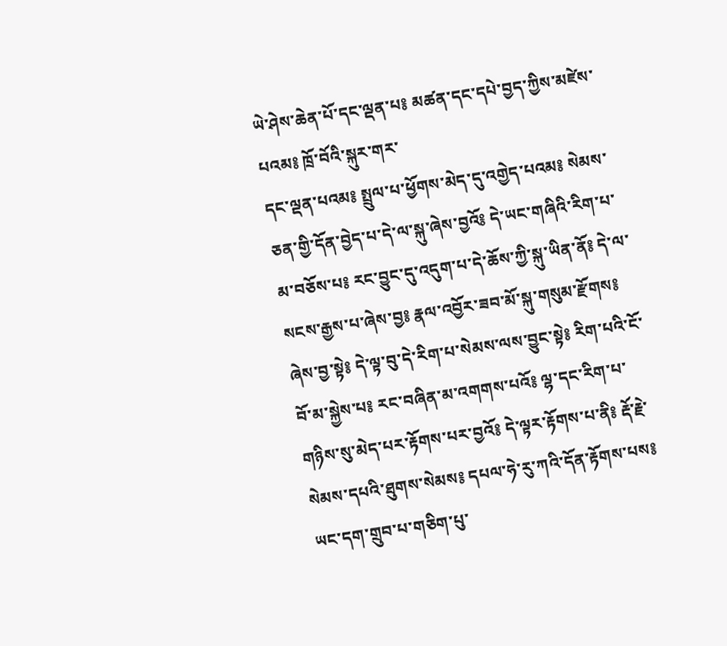ཡེ་ཤེས་ཆེན་པོ་དང་ལྡན་པ༔ མཚན་དང་དཔེ་བྱད་ཀྱིས་མཛེས་པའམ༔ ཁྲོ་བོའི་སྐུར་གར་
དང་ལྡན་པའམ༔ སྤྲུལ་པ་ཕྱོགས་མེད་དུ་འགྱེད་པའམ༔ སེམས་ཅན་གྱི་དོན་བྱེད་པ་དེ་ལ་སྐུ་ཞེས་བྱའོ༔ དེ་ཡང་གཞིའི་རིག་པ་མ་བཅོས་པ༔ རང་བྱུང་དུ་འདུག་པ་དེ་ཆོས་ཀྱི་སྐུ་ཡིན་ནོ༔ དེ་ལ་སངས་རྒྱས་པ་ཞེས་བྱ༔ རྣལ་འབྱོར་ཟབ་མོ་སྐུ་གསུམ་རྫོགས༔ ཞེས་བྱ་སྟེ༔ དེ་ལྟ་བུ་དེ་རིག་པ་སེམས་ལས་བྱུང་སྟེ༔ རིག་པའི་ངོ་བོ་མ་སྐྱེས་པ༔ རང་བཞིན་མ་འགགས་པའོ༔ ལྷ་དང་རིག་པ་གཉིས་སུ་མེད་པར་རྟོགས་པར་བྱའོ༔ དེ་ལྟར་རྟོགས་པ་ནི༔ རྡོ་རྗེ་སེམས་དཔའི་ཐུགས་སེམས༔ དཔལ་ཧེ་རུ་ཀའི་དོན་རྟོགས་པས༔ ཡང་དག་གྲུབ་པ་གཅིག་པུ་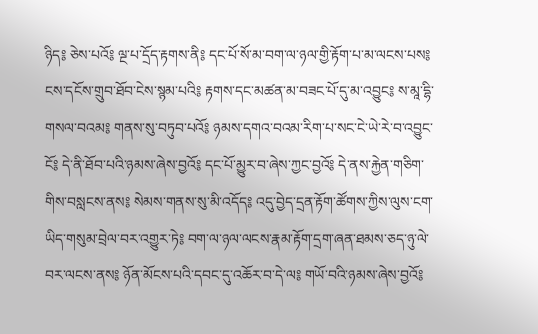ཉིད༔ ཅེས་པའོ༔ ལྔ་པ་དྲོད་རྟགས་ནི༔ དང་པོ་སོ་མ་བག་ལ་ཉལ་གྱི་རྟོག་པ་མ་ལངས་པས༔ ངས་དངོས་གྲུབ་ཐོབ་ངེས་སྙམ་པའི༔ རྟགས་དང་མཚན་མ་བཟང་པོ་དུ་མ་འབྱུང༔ ས་མཱ་དྷི་གསལ་བའམ༔ གནས་སུ་བཏུབ་པའོ༔ ཉམས་དགའ་བའམ་རིག་པ་སང་ངེ་ཡེ་རེ་བ་འབྱུང་ངོ༔ དེ་ནི་ཐོབ་པའི་ཉམས་ཞེས་བྱའོ༔ དང་པོ་མྱུར་བ་ཞེས་ཀྱང་བྱའོ༔ དེ་ནས་རྐྱེན་གཅིག་གིས་བསླངས་ནས༔ སེམས་གནས་སུ་མི་འདོད༔ འདུ་བྱེད་དྲན་རྟོག་ཚོགས་ཀྱིས་ལུས་ངག་ཡིད་གསུམ་བྲེལ་བར་འགྱུར་ཏེ༔ བག་ལ་ཉལ་ལངས་རྣམ་རྟོག་དྲག་ཞན་ཐམས་ཅད་ཉུ་ལེ་བར་ལངས་ནས༔ ཉོན་མོངས་པའི་དབང་དུ་འཆོར་བ་དེ་ལ༔ གཡོ་བའི་ཉམས་ཞེས་བྱའོ༔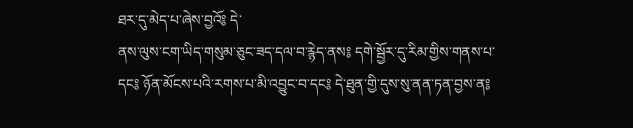ཐར་དུ་མེད་པ་ཞེས་བྱའོ༔ དེ་
ནས་ལུས་ངག་ཡིད་གསུམ་ཅུང་ཟད་དལ་བ་རྙེད་ནས༔ དགེ་སྦྱོར་དུ་རིམ་གྱིས་གནས་པ་དང༔ ཉོན་མོངས་པའི་རགས་པ་མི་འབྱུང་བ་དང༔ དེ་ཐུན་གྱི་དུས་སུ་ནན་ཏན་བྱས་ན༔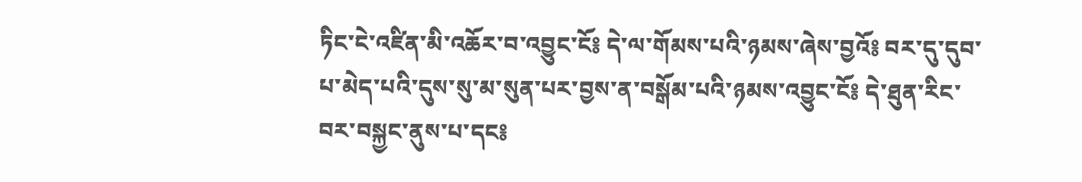ཏིང་ངེ་འཛིན་མི་འཆོར་བ་འབྱུང་ངོ༔ དེ་ལ་གོམས་པའི་ཉམས་ཞེས་བྱའོ༔ བར་དུ་དུབ་པ་མེད་པའི་དུས་སུ་མ་སུན་པར་བྱས་ན་བསྒོམ་པའི་ཉམས་འབྱུང་ངོ༔ དེ་ཐུན་རིང་བར་བསྐྱང་ནུས་པ་དང༔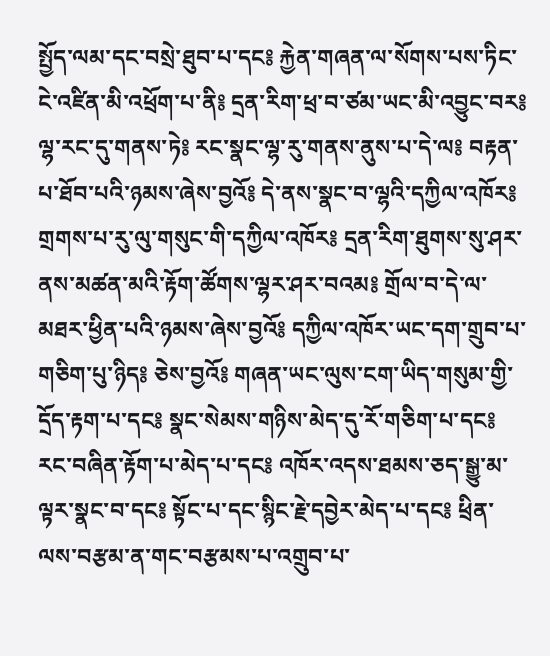སྤྱོད་ལམ་དང་བསྲེ་ཐུབ་པ་དང༔ རྐྱེན་གཞན་ལ་སོགས་པས་ཏིང་ངེ་འཛིན་མི་འཕྲོག་པ་ནི༔ དྲན་རིག་ཕྲ་བ་ཙམ་ཡང་མི་འབྱུང་བར༔ ལྷ་རང་དུ་གནས་ཏེ༔ རང་སྣང་ལྷ་རུ་གནས་ནུས་པ་དེ་ལ༔ བརྟན་པ་ཐོབ་པའི་ཉམས་ཞེས་བྱའོ༔ དེ་ནས་སྣང་བ་ལྷའི་དཀྱིལ་འཁོར༔ གྲགས་པ་རུ་ལུ་གསུང་གི་དཀྱིལ་འཁོར༔ དྲན་རིག་ཐུགས་སུ་ཤར་ནས་མཚན་མའི་རྟོག་ཚོགས་ལྷར་ཤར་བའམ༔ གྲོལ་བ་དེ་ལ་མཐར་ཕྱིན་པའི་ཉམས་ཞེས་བྱའོ༔ དཀྱིལ་འཁོར་ཡང་དག་གྲུབ་པ་གཅིག་པུ་ཉིད༔ ཅེས་བྱའོ༔ གཞན་ཡང་ལུས་ངག་ཡིད་གསུམ་གྱི་དྲོད་རྟག་པ་དང༔ སྣང་སེམས་གཉིས་མེད་དུ་རོ་གཅིག་པ་དང༔ རང་བཞིན་རྟོག་པ་མེད་པ་དང༔ འཁོར་འདས་ཐམས་ཅད་སྒྱུ་མ་ལྟར་སྣང་བ་དང༔ སྟོང་པ་དང་སྙིང་རྗེ་དབྱེར་མེད་པ་དང༔ ཕྲིན་ལས་བརྩམ་ན་གང་བརྩམས་པ་འགྲུབ་པ་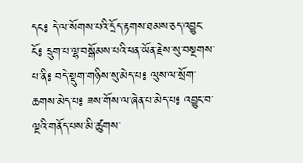དང༔ དེ་ལ་སོགས་པའི་དྲོད་རྟགས་ཐམས་ཅད་འབྱུང་
ངོ༔ དྲུག་པ་ལྷ་བསྒོམས་པའི་ཕན་ཡོན་རྗེས་སུ་བསྔགས་པ་ནི༔ བདེ་སྡུག་གཉིས་སུ་མེད་པ༔ ལུས་ལ་སྲོག་ཆགས་མེད་པ༔ ཟས་གོས་ལ་ཞེན་པ་མེད་པ༔ འབྱུང་བ་ལྔའི་གནོད་པས་མི་ཚུགས་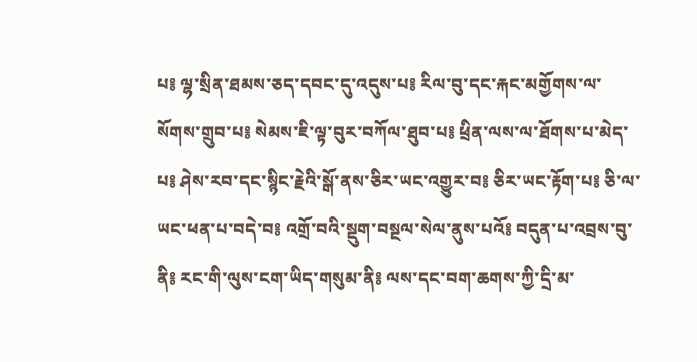པ༔ ལྷ་སྲིན་ཐམས་ཅད་དབང་དུ་འདུས་པ༔ རིལ་བུ་དང་རྐང་མགྱོགས་ལ་སོགས་གྲུབ་པ༔ སེམས་ཇི་ལྟ་བུར་བཀོལ་ཐུབ་པ༔ ཕྲིན་ལས་ལ་ཐོགས་པ་མེད་པ༔ ཤེས་རབ་དང་སྙིང་རྗེའི་སྒོ་ནས་ཅིར་ཡང་འགྱུར་བ༔ ཅིར་ཡང་རྟོག་པ༔ ཅི་ལ་ཡང་ཕན་པ་བདེ་བ༔ འགྲོ་བའི་སྡུག་བསྔལ་སེལ་ནུས་པའོ༔ བདུན་པ་འབྲས་བུ་ནི༔ རང་གི་ལུས་ངག་ཡིད་གསུམ་ནི༔ ལས་དང་བག་ཆགས་ཀྱི་དྲི་མ་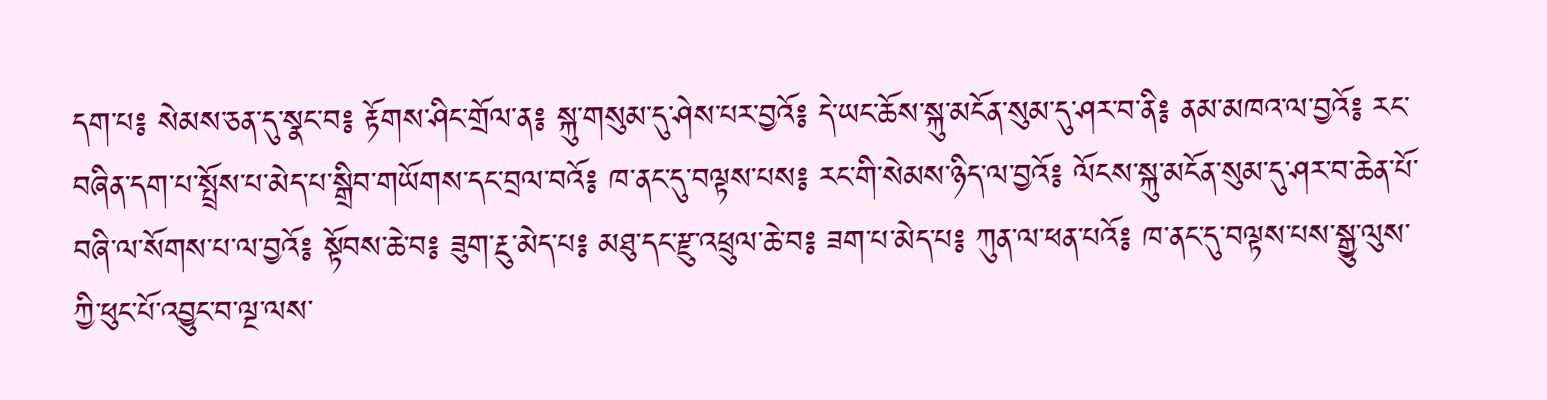དག་པ༔ སེམས་ཅན་དུ་སྣང་བ༔ རྟོགས་ཤིང་གྲོལ་ན༔ སྐུ་གསུམ་དུ་ཤེས་པར་བྱའོ༔ དེ་ཡང་ཆོས་སྐུ་མངོན་སུམ་དུ་ཤར་བ་ནི༔ ནམ་མཁའ་ལ་བྱའོ༔ རང་བཞིན་དག་པ་སྤྲོས་པ་མེད་པ་སྒྲིབ་གཡོགས་དང་བྲལ་བའོ༔ ཁ་ནང་དུ་བལྟས་པས༔ རང་གི་སེམས་ཉིད་ལ་བྱའོ༔ ལོངས་སྐུ་མངོན་སུམ་དུ་ཤར་བ་ཆེན་པོ་བཞི་ལ་སོགས་པ་ལ་བྱའོ༔ སྟོབས་ཆེ་བ༔ ཟུག་རྔུ་མེད་པ༔ མཐུ་དང་རྫུ་འཕྲུལ་ཆེ་བ༔ ཟག་པ་མེད་པ༔ ཀུན་ལ་ཕན་པའོ༔ ཁ་ནང་དུ་བལྟས་པས་སྒྱུ་ལུས་ཀྱི་ཕུང་པོ་འབྱུང་བ་ལྔ་ལས་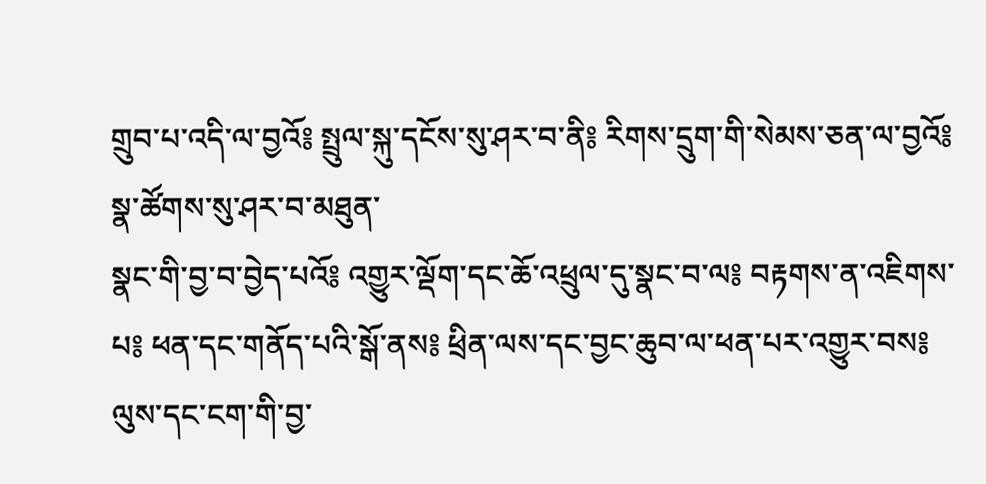གྲུབ་པ་འདི་ལ་བྱའོ༔ སྤྲུལ་སྐུ་དངོས་སུ་ཤར་བ་ནི༔ རིགས་དྲུག་གི་སེམས་ཅན་ལ་བྱའོ༔ སྣ་ཚོགས་སུ་ཤར་བ་མཐུན་
སྣང་གི་བྱ་བ་བྱེད་པའོ༔ འགྱུར་ལྡོག་དང་ཆོ་འཕྲུལ་དུ་སྣང་བ་ལ༔ བརྟགས་ན་འཇིགས་པ༔ ཕན་དང་གནོད་པའི་སྒོ་ནས༔ ཕྲིན་ལས་དང་བྱང་ཆུབ་ལ་ཕན་པར་འགྱུར་བས༔ ལུས་དང་ངག་གི་བྱ་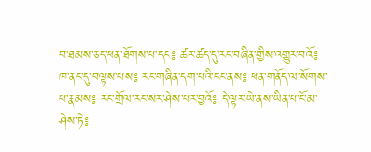བ་ཐམས་ཅད་ཕན་ཐོགས་པ་དང༔ ཚར་ཚད་དུ་རང་བཞིན་གྱིས་འགྱུར་བའོ༔ ཁ་ནང་དུ་བལྟས་པས༔ རང་གཞིན་དག་པའི་ངང་ནས༔ ཕན་གནོད་ལ་སོགས་པ་རྣམས༔ རང་གྲོལ་རང་སར་ཤེས་པར་བྱའོ༔ དེ་ལྟར་ཡེ་ནས་ཡིན་པ་ངོ་མ་ཤེས་ཏེ༔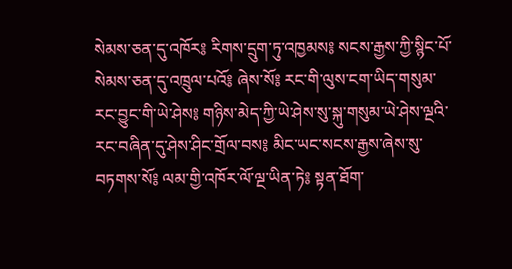སེམས་ཅན་དུ་འཁོར༔ རིགས་དྲུག་ཏུ་འཁྱམས༔ སངས་རྒྱས་ཀྱི་སྙིང་པོ་སེམས་ཅན་དུ་འཁྲུལ་པའོ༔ ཞེས་སོ༔ རང་གི་ལུས་ངག་ཡིད་གསུམ་རང་བྱུང་གི་ཡེ་ཤེས༔ གཉིས་མེད་ཀྱི་ཡེ་ཤེས་སུ་སྐུ་གསུམ་ཡེ་ཤེས་ལྔའི་རང་བཞིན་དུ་ཤེས་ཤིང་གྲོལ་བས༔ མིང་ཡང་སངས་རྒྱས་ཞེས་སུ་བཏགས་སོ༔ ལམ་གྱི་འཁོར་ལོ་ལྔ་ཡིན་ཏེ༔ སྟན་ཐོག་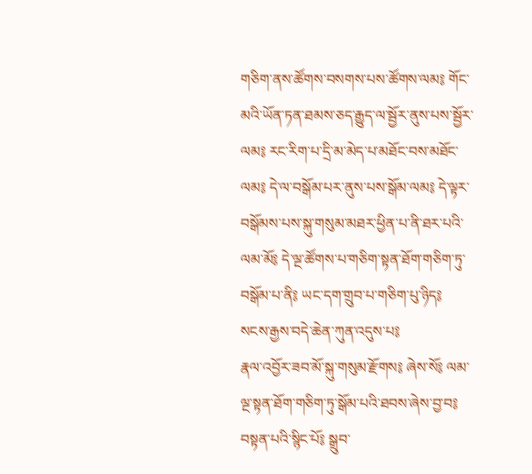གཅིག་ནས་ཚོགས་བསགས་པས་ཚོགས་ལམ༔ གོང་མའི་ཡོན་ཏན་ཐམས་ཅད་རྒྱུད་ལ་སྦྱོར་ནུས་པས་སྦྱོར་ལམ༔ རང་རིག་པ་དྲི་མ་མེད་པ་མཐོང་བས་མཐོང་ལམ༔ དེ་ལ་བསྒོམ་པར་ནུས་པས་སྒོམ་ལམ༔ དེ་ལྟར་བསྒོམས་པས་སྐུ་གསུམ་མཐར་ཕྱིན་པ་ནི་ཐར་པའི་ལམ་མོ༔ དེ་ལྔ་ཚོགས་པ་གཅིག་སྟན་ཐོག་གཅིག་ཏུ་བསྒོམ་པ་ནི༔ ཡང་དག་གྲུབ་པ་གཅིག་པུ་ཉིད༔ སངས་རྒྱས་བདེ་ཆེན་ཀུན་འདུས་པ༔
རྣལ་འབྱོར་ཟབ་མོ་སྐུ་གསུམ་རྫོགས༔ ཞེས་སོ༔ ལམ་ལྔ་སྟན་ཐོག་གཅིག་ཏུ་སྒོམ་པའི་ཐབས་ཞེས་བྱ་བ༔ བསྟན་པའི་སྙིང་པོ༔ སྒྲུབ་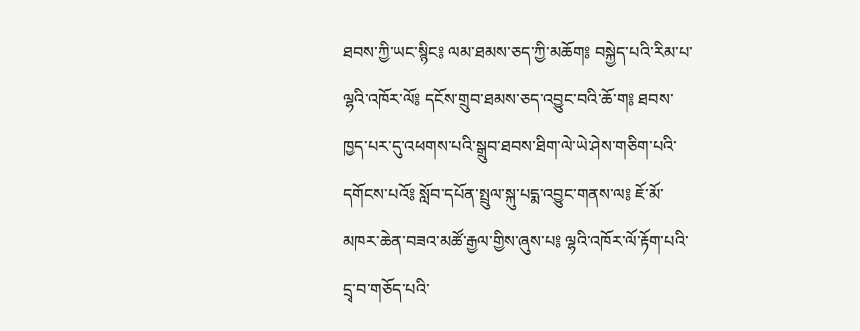ཐབས་ཀྱི་ཡང་སྙིང༔ ལམ་ཐམས་ཅད་ཀྱི་མཆོག༔ བསྐྱེད་པའི་རིམ་པ་ལྷའི་འཁོར་ལོ༔ དངོས་གྲུབ་ཐམས་ཅད་འབྱུང་བའི་ཆོ་ག༔ ཐབས་ཁྱད་པར་དུ་འཕགས་པའི་སྒྲུབ་ཐབས་ཐིག་ལེ་ཡེ་ཤེས་གཅིག་པའི་དགོངས་པའོ༔ སློབ་དཔོན་སྤྲུལ་སྐུ་པདྨ་འབྱུང་གནས་ལ༔ ཇོ་མོ་མཁར་ཆེན་བཟའ་མཚོ་རྒྱལ་གྱིས་ཞུས་པ༔ ལྷའི་འཁོར་ལོ་རྟོག་པའི་དྲྭ་བ་གཅོད་པའི་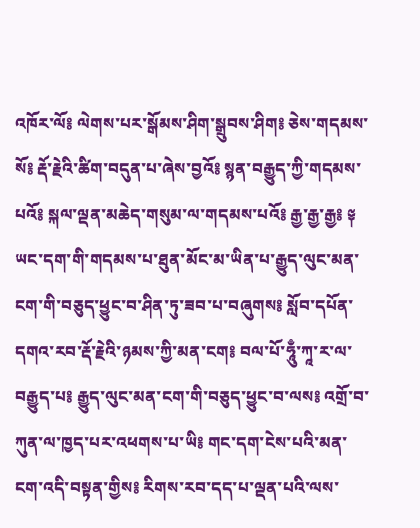འཁོར་ལོ༔ ལེགས་པར་སྒོམས་ཤིག་སྒྲུབས་ཤིག༔ ཅེས་གདམས་སོ༔ རྡོ་རྗེའི་ཚིག་བདུན་པ་ཞེས་བྱའོ༔ སྙན་བརྒྱུད་ཀྱི་གདམས་པའོ༔ སྐལ་ལྡན་མཆེད་གསུམ་ལ་གདམས་པའོ༔ རྒྱ་རྒྱ་རྒྱ༔ ༈ ཡང་དག་གི་གདམས་པ་ཐུན་མོང་མ་ཡིན་པ་རྒྱུད་ལུང་མན་ངག་གི་བཅུད་ཕྱུང་བ་ཤིན་ཏུ་ཟབ་པ་བཞུགས༔ སློབ་དཔོན་དགའ་རབ་རྡོ་རྗེའི་ཉམས་ཀྱི་མན་ངག༔ བལ་པོ་ཧཱུྃ་ཀཱ་ར་ལ་བརྒྱུད་པ༔ རྒྱུད་ལུང་མན་ངག་གི་བཅུད་ཕྱུང་བ་ལས༔ འགྲོ་བ་ཀུན་ལ་ཁྱད་པར་འཕགས་པ་ཡི༔ གང་དག་ངེས་པའི་མན་ངག་འདི་བསྟན་གྱིས༔ རིགས་རབ་དད་པ་ལྡན་པའི་ལས་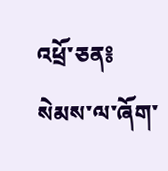འཕྲོ་ཅན༔ སེམས་ལ་ཞོག་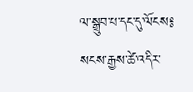ལ་སྒྲུབ་པ་དང་དུ་ལོངས༔ སངས་རྒྱས་ཚེ་འདིར་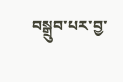བསྒྲུབ་པར་བྱ་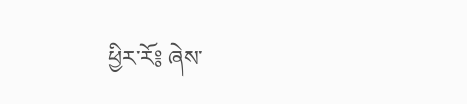ཕྱིར་རོ༔ ཞེས་